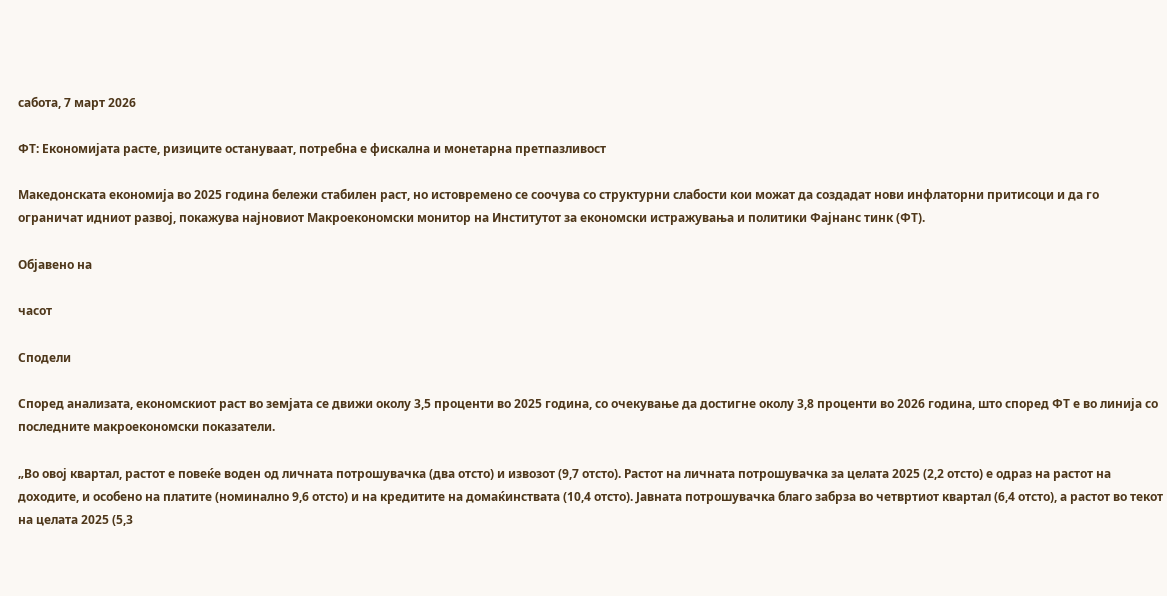сабота, 7 март 2026

ФТ: Економијата расте, ризиците остануваат, потребна е фискална и монетарна претпазливост

Македонската економија во 2025 година бележи стабилен раст, но истовремено се соочува со структурни слабости кои можат да создадат нови инфлаторни притисоци и да го ограничат идниот развој, покажува најновиот Макроекономски монитор на Институтот за економски истражувања и политики Фајнанс тинк (ФТ).

Објавено на

часот

Сподели

Според анализата, економскиот раст во земјата се движи околу 3,5 проценти во 2025 година, со очекување да достигне околу 3,8 проценти во 2026 година, што според ФТ е во линија со последните макроекономски показатели.

„Во овој квартал, растот е повеќе воден од личната потрошувачка (два отсто) и извозот (9,7 отсто). Растот на личната потрошувачка за целата 2025 (2,2 отсто) е одраз на растот на доходите, и особено на платите (номинално 9,6 отсто) и на кредитите на домаќинствата (10,4 отсто). Јавната потрошувачка благо забрза во четвртиот квартал (6,4 отсто), а растот во текот на целата 2025 (5,3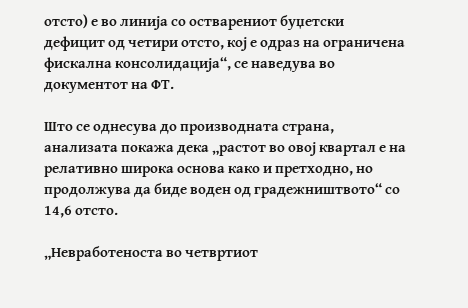отсто) е во линија со остварениот буџетски дефицит од четири отсто, кој е одраз на ограничена фискална консолидација“, се наведува во документот на ФТ.

Што се однесува до производната страна, анализата покажа дека „растот во овој квартал е на релативно широка основа како и претходно, но продолжува да биде воден од градежништвото“ со 14,6 отсто.

„Невработеноста во четвртиот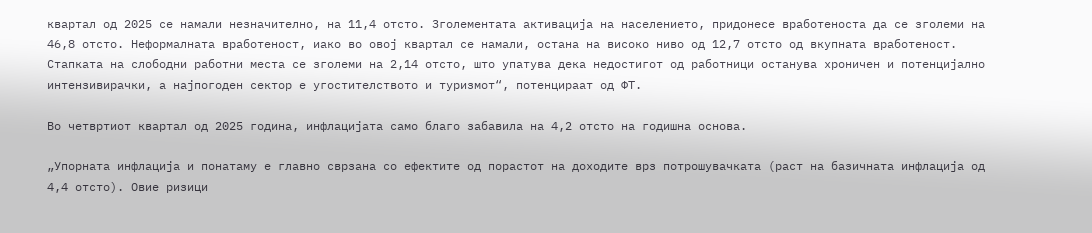квартал од 2025 се намали незначително, на 11,4 отсто. Зголементата активација на населението, придонесе вработеноста да се зголеми на 46,8 отсто. Неформалната вработеност, иако во овој квартал се намали, остана на високо ниво од 12,7 отсто од вкупната вработеност. Стапката на слободни работни места се зголеми на 2,14 отсто, што упатува дека недостигот од работници останува хроничен и потенцијално интензивирачки, а најпогоден сектор е угостителството и туризмот“, потенцираат од ФТ.

Во четвртиот квартал од 2025 година, инфлацијата само благо забавила на 4,2 отсто на годишна основа.

„Упорната инфлација и понатаму е главно сврзана со ефектите од порастот на доходите врз потрошувачката (раст на базичната инфлација од 4,4 отсто). Овие ризици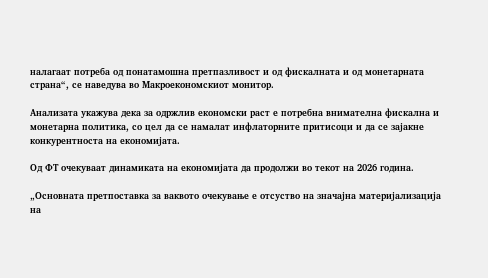налагаат потреба од понатамошна претпазливост и од фискалната и од монетарната страна“, се наведува во Макроекономскиот монитор.

Анализата укажува дека за одржлив економски раст е потребна внимателна фискална и монетарна политика, со цел да се намалат инфлаторните притисоци и да се зајакне конкурентноста на економијата.

Од ФТ очекуваат динамиката на економијата да продолжи во текот на 2026 година.

„Основната претпоставка за ваквото очекување е отсуство на значајна материјализација на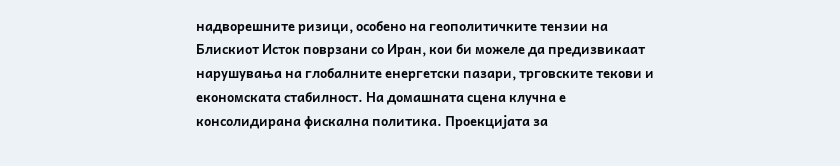надворешните ризици, особено на геополитичките тензии на Блискиот Исток поврзани со Иран, кои би можеле да предизвикаат нарушувања на глобалните енергетски пазари, трговските текови и економската стабилност. На домашната сцена клучна е консолидирана фискална политика. Проекцијата за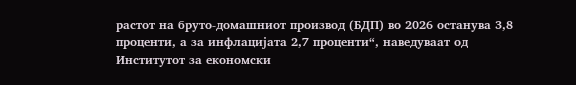растот на бруто-домашниот производ (БДП) во 2026 останува 3,8 проценти, а за инфлацијата 2,7 проценти“, наведуваат од Институтот за економски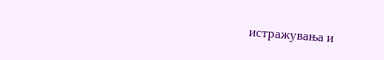истражувања и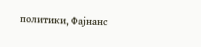политики, Фајнанс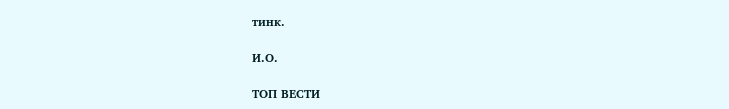тинк.

И.О.

ТОП ВЕСТИ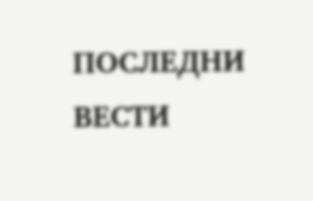ПОСЛЕДНИ ВЕСТИ